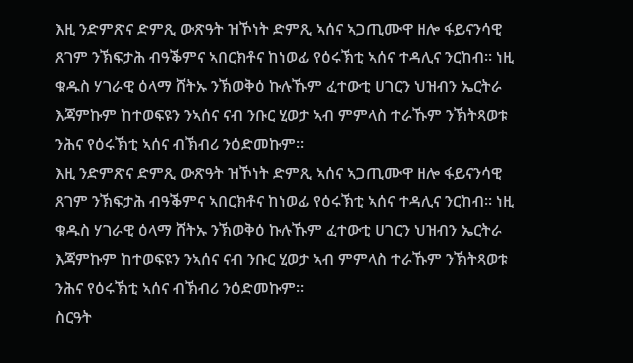እዚ ንድምጽና ድምጺ ውጽዓት ዝኾነት ድምጺ ኣሰና ኣጋጢሙዋ ዘሎ ፋይናንሳዊ ጸገም ንኽፍታሕ ብዓቕምና ኣበርክቶና ከነወፊ የዕሩኽቲ ኣሰና ተዳሊና ንርከብ። ነዚ ቁዱስ ሃገራዊ ዕላማ ሸትኡ ንኽወቅዕ ኩሉኹም ፈተውቲ ሀገርን ህዝብን ኤርትራ እጃምኩም ከተወፍዩን ንኣሰና ናብ ንቡር ሂወታ ኣብ ምምላስ ተራኹም ንኽትጻወቱ ንሕና የዕሩኽቲ ኣሰና ብኽብሪ ንዕድመኩም።
እዚ ንድምጽና ድምጺ ውጽዓት ዝኾነት ድምጺ ኣሰና ኣጋጢሙዋ ዘሎ ፋይናንሳዊ ጸገም ንኽፍታሕ ብዓቕምና ኣበርክቶና ከነወፊ የዕሩኽቲ ኣሰና ተዳሊና ንርከብ። ነዚ ቁዱስ ሃገራዊ ዕላማ ሸትኡ ንኽወቅዕ ኩሉኹም ፈተውቲ ሀገርን ህዝብን ኤርትራ እጃምኩም ከተወፍዩን ንኣሰና ናብ ንቡር ሂወታ ኣብ ምምላስ ተራኹም ንኽትጻወቱ ንሕና የዕሩኽቲ ኣሰና ብኽብሪ ንዕድመኩም።
ስርዓት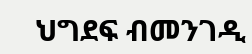ህግደፍ ብመንገዲ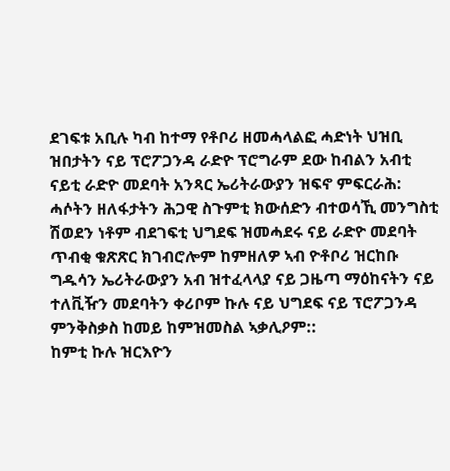ደገፍቱ አቢሉ ካብ ከተማ የቶቦሪ ዘመሓላልፎ ሓድነት ህዝቢ ዝበታትን ናይ ፕሮፖጋንዳ ራድዮ ፕሮግራም ደው ከብልን አብቲ ናይቲ ራድዮ መደባት አንጻር ኤሪትራውያን ዝፍኖ ምፍርራሕ: ሓሶትን ዘለፋታትን ሕጋዊ ስጉምቲ ክውሰድን ብተወሳኺ መንግስቲ ሽወደን ነቶም ብደገፍቲ ህግደፍ ዝመሓደሩ ናይ ራድዮ መደባት ጥብቂ ቁጽጽር ክገብሮሎም ከምዘለዎ ኣብ ዮቶቦሪ ዝርከቡ ግዱሳን ኤሪትራውያን አብ ዝተፈላላያ ናይ ጋዜጣ ማዕከናትን ናይ ተለቪዥን መደባትን ቀሪቦም ኩሉ ናይ ህግደፍ ናይ ፕሮፖጋንዳ ምንቅስቃስ ከመይ ከምዝመስል ኣቃሊዖም::
ከምቲ ኩሉ ዝርእዮን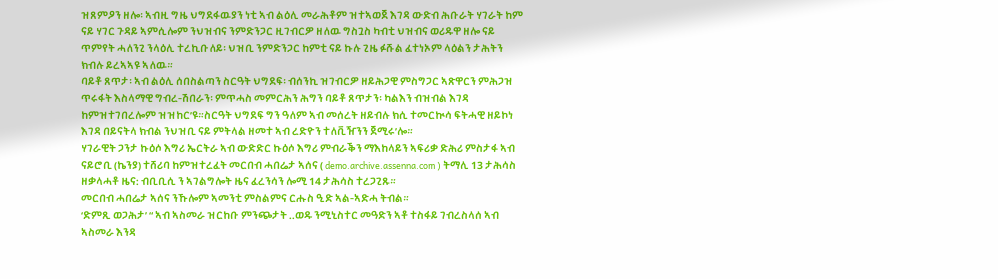ዝጸምዖን ዘሎ፡ ኣብዚ ግዜ ህግደፋዉያን ነቲ ኣብ ልዕሊ መራሕቶም ዝተኣወጀ እገዳ ውድብ ሕቡራት ሃገራት ከም ናይ ሃገር ጉዳይ ኣምሲሎም ንህዝብና ንምድንጋር ዚገብርዎ ዘለዉ ግስጓስ ካብቲ ህዝብና ወሪዱዋ ዘሎ ናይ ጥምየት ሓለንጊ ንላዕሊ ተረኪቡለይ፡ ህዝቢ ንምድንጋር ከምቲ ናይ ኩሉ ጊዜ ፉሹል ፈተነኦም ላዕልን ታሕትን ክብሉ ይረኣኣዩ ኣለዉ።
ባይቶ ጸጥታ፡ ኣብ ልዕሊ ሰበስልጣን ስርዓት ህግደፍ፡ ብሰንኪ ዝገብርዎ ዘይሕጋዊ ምስግጋር ኣጽዋርን ምሕጋዝ ጥሩፋት እስላማዊ ግብረ-ሽበራን፡ ምጥሓስ መምርሕን ሕግን ባይቶ ጸጥታን፡ ካልእን ብዝብል እገዳ ከምዝተገበረሎም ዝዝከር’ዩ።ስርዓት ህግደፍ ግን ዓለም ኣብ መሰረት ዘይብሉ ክሲ ተመርኲሳ ፍትሓዊ ዘይኮነ እገዳ በይናትላ ክብል ንህዝቢ ናይ ምትላል ዘመተ ኣብ ረድዮን ተለቪዥንን ጀሚሩ’ሎ።
ሃገራዊት ጋንታ ኩዕሶ እግሪ ኤርትራ ኣብ ውድድር ኩዕሶ እግሪ ምብራቕን ማእከላይን ኣፍሪቃ ድሕሪ ምስታፋ ኣብ ናይሮቢ (ኬንያ) ተሸሪባ ከምዝተረፈት መርበብ ሓበሬታ ኣሰና ( demo.archive.assenna.com ) ትማሊ 13 ታሕሳስ ዘቃላሓቶ ዜና: ብቢቢሲ ን ኣገልግሎት ዜና ፈረንሳን ሎሚ 14 ታሕሳስ ተረጋጊጹ።
መርበብ ሓበሬታ ኣሰና ንኹሎም ኣመንቲ ምስልምና ርሑስ ዒድ ኣል-ኣድሓ ትብል።
‘ድምጺ ወጋሕታ’ “ ኣብ ኣስመራ ዝርከቡ ምንጭታት ..ወዱ ንሚኒስተር መዓድን ኣቶ ተስፋይ ገብረስላሰ ኣብ ኣስመራ እንዳ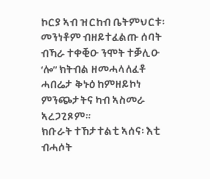ኮርያ ኣብ ዝርከብ ቤትምህርቱ፡ መንነቶም ብዘይተፈልጡ ሰባት ብኻራ ተቀቒዑ ንሞት ተቓሊዑ ‘ሎ” ክትብል ዘመሓላለፈቶ ሓበሬታ ቅኑዕ ከምዘይኮነ ምንጭታትና ካብ ኣስመራ ኣረጋጊጾም።
ክቡራት ተኸታተልቲ ኣሰና፡ እቲ ብሓሶት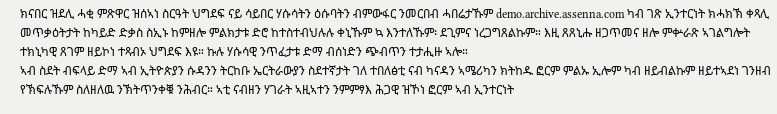ክናበር ዝደሊ ሓቂ ምጽዋር ዝሰኣነ ስርዓት ህግደፍ ናይ ሳይበር ሃሱሳትን ዕሱባትን ብምውፋር ንመርበብ ሓበሬታኹም demo.archive.assenna.com ካብ ገጽ ኢንተርነት ክሓክኽ ቀጻሊ መጥቃዕትታት ከካይድ ድቃስ ስኢኑ ከምዘሎ ምልክታቱ ድሮ ከተስተብህሉሉ ቀኒኹም ኳ እንተለኹም፡ ደጊምና ነረጋግጸልኩም። እዚ ጸጸኒሑ ዘጋጥመና ዘሎ ምቍራጽ ኣገልግሎት ተክኒካዊ ጸገም ዘይኮነ ተጻብኦ ህግደፍ እዩ። ኩሉ ሃሱሳዊ ንጥፈታቱ ድማ ብሰነድን ጭብጥን ተታሒዙ ኣሎ።
ኣብ ስደት ብፍላይ ድማ ኣብ ኢትዮጵያን ሱዳንን ትርከቡ ኤርትራውያን ስደተኛታት ገለ ተበለፅቲ ናብ ካናዳን ኣሜሪካን ክትከዱ ፎርም ምልኡ ኢሎም ካብ ዘይብልኩም ዘይተኣደነ ገንዘብ የኽፍሉኹም ስለዘለዉ ንኽትጥንቀቑ ንሕብር። ኣቲ ናብዘን ሃገራት ኣዚኣተን ንምምፃእ ሕጋዊ ዝኾነ ፎርም ኣብ ኢንተርነት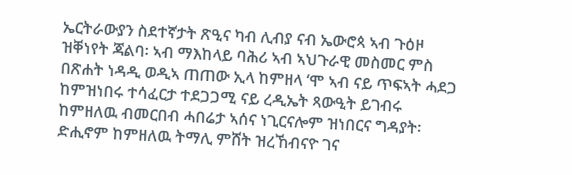ኤርትራውያን ስደተኛታት ጽዒና ካብ ሊብያ ናብ ኤውሮጳ ኣብ ጉዕዞ ዝቐነየት ጃልባ፡ ኣብ ማእከላይ ባሕሪ ኣብ ኣህጉራዊ መስመር ምስ በጽሐት ነዳዲ ወዲኣ ጠጠው ኢላ ከምዘላ ‘ሞ ኣብ ናይ ጥፍኣት ሓደጋ ከምዝነበሩ ተሳፈርታ ተደጋጋሚ ናይ ረዲኤት ጻውዒት ይገብሩ ከምዘለዉ ብመርበብ ሓበሬታ ኣሰና ነጊርናሎም ዝነበርና ግዳያት፡ ድሒኖም ከምዘለዉ ትማሊ ምሸት ዝረኸብናዮ ገና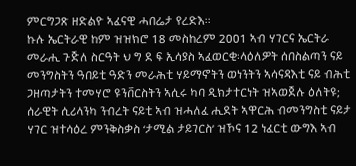ምርግጋጽ ዘድልዮ ኣፈናዊ ሓበሬታ የረድእ።
ኩሉ ኤርትራዊ ከም ዝዝክሮ 18 መስከረም 2001 ኣብ ሃገርና ኤርትራ መራሒ ጉጅለ ስርዓት ህ ግ ደ ፍ ኢሳያስ ኣፈወርቂ፡ላዕለዎት ሰበስልጣን ናይ መንግስትን ዓበይቲ ዓድን መራሕቲ ሃይማኖትን ወነንትን ኣሳናዳእቲ ናይ ብሕቲ ጋዘጣታትን ተመሃሮ ዩንቨርስትን ኣሲሩ ካባ ዲክታተርነት ዝኣወጀሉ ዕለትዩ;
ሰራዊት ሲሪላንካ ንብረት ናይቲ ኣብ ዝሓለፈ ሒደት ኣዋርሕ ብመንግስቲ ናይታ ሃገር ዝተሳዕረ ምንቅስቃስ ‘ታሚል ታይገርስ’ ዝኾና 12 ነፈርቲ ውግእ ኣብ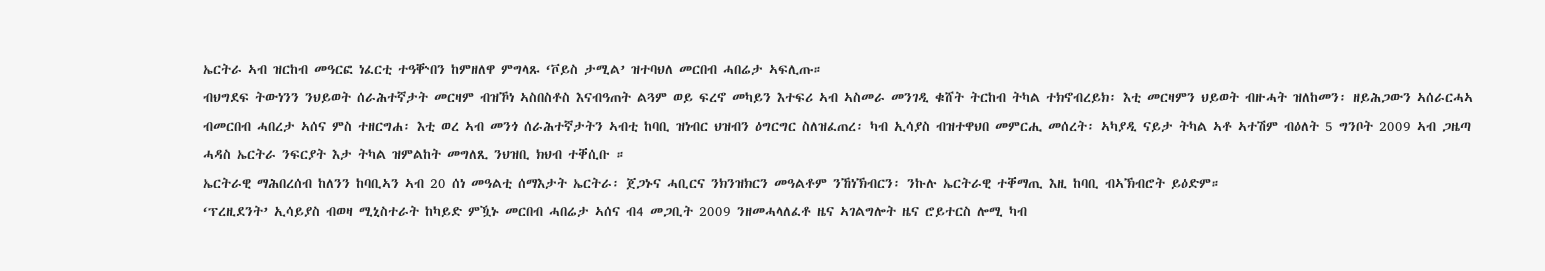ኤርትራ ኣብ ዝርከብ መዓርፎ ነፈርቲ ተዓቝበን ከምዘለዋ ምግላጹ ‘ቮይስ ታሚል’ ዝተባህለ መርበብ ሓበሬታ ኣፍሊጡ።
ብህግደፍ ትውነንን ንህይወት ሰራሕተኛታት መርዛም ብዝኾነ ኣስበስቶስ እናብዓጠት ልጓም ወይ ፍረኖ መካይን እተፍሪ ኣብ ኣስመራ መንገዲ ቁሸት ትርከብ ትካል ተክኖብረይክ፡ እቲ መርዛምን ህይወት ብዙሓት ዝለከመን፡ ዘይሕጋውን ኣሰራርሓኣ ብመርበብ ሓበረታ ኣሰና ምስ ተዘርግሐ፡ እቲ ወረ ኣብ መንጎ ሰራሕተኛታትን ኣብቲ ከባቢ ዝነብር ህዝብን ዕግርግር ስለዝፈጠረ፡ ካብ ኢሳያስ ብዝተዋህበ መምርሒ መሰረት፡ ኣካያዲ ናይታ ትካል ኣቶ ኣተሽም ብዕለት 5 ግንቦት 2009 ኣብ ጋዜጣ ሓዳስ ኤርትራ ንፍርያት እታ ትካል ዝምልከት መግለጺ ንህዝቢ ክህብ ተቐሲቡ ።
ኤርትራዊ ማሕበረሰብ ከለንን ከባቢኣን ኣብ 20 ሰነ መዓልቲ ሰማእታት ኤርትራ፡ ጀጋኑና ሓቢርና ንክንዝክርን መዓልቶም ንኸነኽብርን፡ ንኩሉ ኤርትራዊ ተቐማጢ እዚ ከባቢ ብኣኽብሮት ይዕድም።
‘ፕረዚደንት’ ኢሳይያስ ብወዛ ሚኒስተራት ከካይድ ምዃኑ መርበብ ሓበሬታ ኣሰና ብ4 መጋቢት 2009 ንዘመሓላለፈቶ ዜና ኣገልግሎት ዜና ሮይተርስ ሎሚ ካብ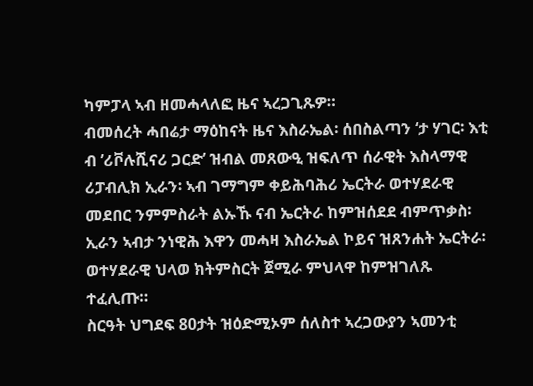ካምፓላ ኣብ ዘመሓላለፎ ዜና ኣረጋጊጹዎ።
ብመሰረት ሓበሬታ ማዕከናት ዜና እስራኤል፡ ሰበስልጣን ‘ታ ሃገር፡ እቲ ብ ’ሪቮሉሺናሪ ጋርድ’ ዝብል መጸውዒ ዝፍለጥ ሰራዊት እስላማዊ ሪፓብሊክ ኢራን፡ ኣብ ገማግም ቀይሕባሕሪ ኤርትራ ወተሃደራዊ መደበር ንምምስራት ልኡኹ ናብ ኤርትራ ከምዝሰደደ ብምጥቃስ፡ ኢራን ኣብታ ንነዊሕ እዋን መሓዛ እስራኤል ኮይና ዝጸንሐት ኤርትራ፡ ወተሃደራዊ ህላወ ክትምስርት ጀሚራ ምህላዋ ከምዝገለጹ ተፈሊጡ።
ስርዓት ህግደፍ 80ታት ዝዕድሚኦም ሰለስተ ኣረጋውያን ኣመንቲ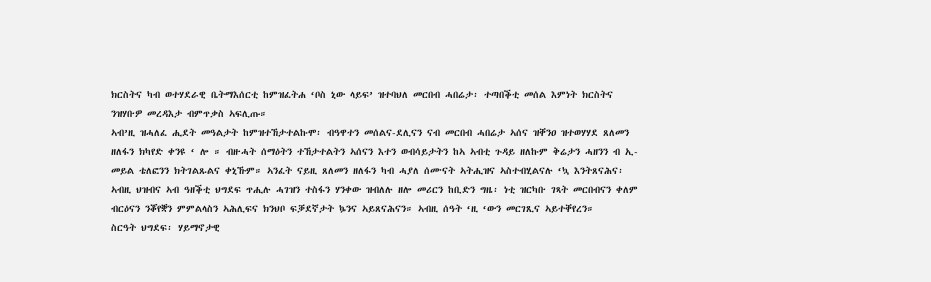ክርስትና ካብ ወተሃደራዊ ቤትማእሰርቲ ከምዝፈትሐ ‘ቦስ ኒው ላይፍ’ ዝተባህለ መርበብ ሓበሬታ፡ ተጣበቕቲ መሰል እምነት ክርስትና ንዝሃቡዎ መረዳእታ ብምጥቃስ ኣፍሊጡ።
ኣብ’ዚ ዝሓለፈ ሒደት መዓልታት ከምዝተኸታተልኩሞ፡ ብዓዋተን መሰልና-ደሊናን ናብ መርበብ ሓበሬታ ኣሰና ዝቐንዐ ዝተወሃሃደ ጸለመን ዘለፋን ክካየድ ቀንዩ ‘ ሎ ። ብዙሓት ሰማዕትን ተኸታተልትን ኣሰናን እተን ወብሳይታትን ከኣ ኣብቲ ጉዳይ ዘለኩም ቅሬታን ሓዘንን ብ ኢ-መይል ቴለፎንን ክትገልጹልና ቀኒኹም። ኣንፈት ናይዚ ጸለመን ዘለፋን ካብ ሓያለ ሰሙናት ኣትሒዝና ኣስተብሂልናሉ ‘ኳ እንትጸናሕና፡ ኣብዚ ህዝብና ኣብ ዓዘቕቲ ህግደፍ ጥሒሉ ሓገዝን ተስፋን ሃንቀው ዝብለሉ ዘሎ መሪርን ከቢድን ግዜ፡ ነቲ ዝርካቡ ገጻት መርበብናን ቀለም ብርዕናን ንቖየቛን ምምልላስን ኣሕሊፍና ክንህቦ ፍቓደኛታት ኴንና ኣይጸናሕናን። ኣብዚ ሰዓት ‘ዚ ‘ውን መርገጺና ኣይተቐየረን።
ስርዓት ህግደፍ፡ ሃይማኖታዊ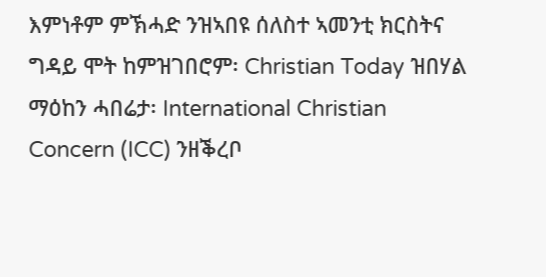እምነቶም ምኽሓድ ንዝኣበዩ ሰለስተ ኣመንቲ ክርስትና ግዳይ ሞት ከምዝገበሮም፡ Christian Today ዝበሃል ማዕከን ሓበሬታ፡ International Christian Concern (ICC) ንዘቕረቦ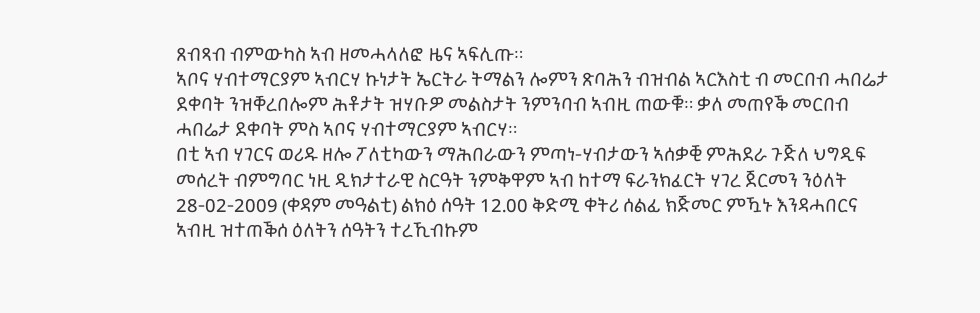ጸብጻብ ብምውካስ ኣብ ዘመሓላለፎ ዜና ኣፍሊጡ።
ኣቦና ሃብተማርያም ኣብርሃ ኩነታት ኤርትራ ትማልን ሎምን ጽባሕን ብዝብል ኣርእስቲ ብ መርበብ ሓበሬታ ደቀባት ንዝቐረበሎም ሕቶታት ዝሃቡዎ መልስታት ንምንባብ ኣብዚ ጠውቑ። ቃለ መጠየቕ መርበብ ሓበሬታ ደቀባት ምስ ኣቦና ሃብተማርያም ኣብርሃ።
በቲ ኣብ ሃገርና ወሪዱ ዘሎ ፖለቲካውን ማሕበራውን ምጣነ-ሃብታውን ኣሰቃቒ ምሕደራ ጉጅለ ህግዲፍ መሰረት ብምግባር ነዚ ዲክታተራዊ ስርዓት ንምቅዋም ኣብ ከተማ ፍራንክፈርት ሃገረ ጀርመን ንዕለት 28-02-2009 (ቀዳም መዓልቲ) ልክዕ ሰዓት 12.00 ቅድሚ ቀትሪ ሰልፊ ክጅመር ምዃኑ እንዳሓበርና ኣብዚ ዝተጠቕሰ ዕለትን ሰዓትን ተረኺብኩም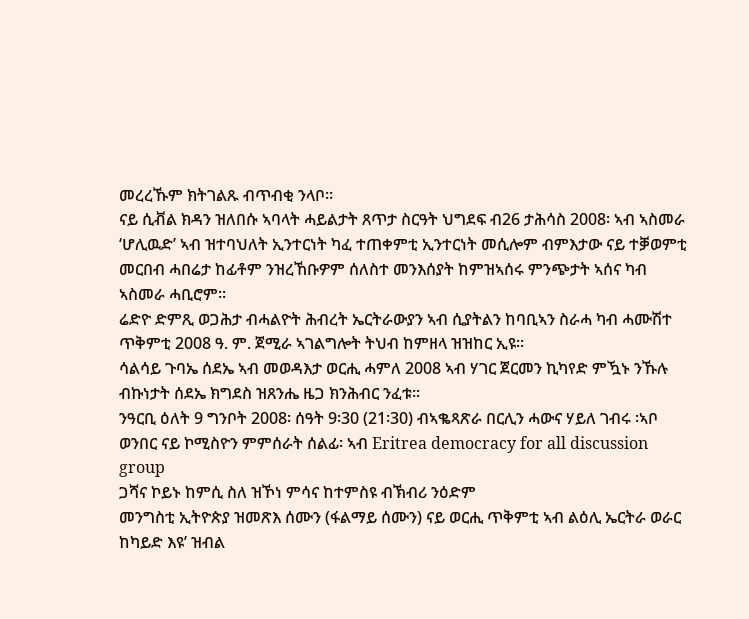መረረኹም ክትገልጹ ብጥብቂ ንላቦ።
ናይ ሲቭል ክዳን ዝለበሱ ኣባላት ሓይልታት ጸጥታ ስርዓት ህግደፍ ብ26 ታሕሳስ 2008፡ ኣብ ኣስመራ ‘ሆሊዉድ’ ኣብ ዝተባህለት ኢንተርነት ካፈ ተጠቀምቲ ኢንተርነት መሲሎም ብምእታው ናይ ተቓወምቲ መርበብ ሓበሬታ ከፊቶም ንዝረኸቡዎም ሰለስተ መንእሰያት ከምዝኣሰሩ ምንጭታት ኣሰና ካብ ኣስመራ ሓቢሮም።
ሬድዮ ድምጺ ወጋሕታ ብሓልዮት ሕብረት ኤርትራውያን ኣብ ሲያትልን ከባቢኣን ስራሓ ካብ ሓሙሽተ ጥቅምቲ 2008 ዓ. ም. ጀሚራ ኣገልግሎት ትህብ ከምዘላ ዝዝከር ኢዩ።
ሳልሳይ ጉባኤ ሰደኤ ኣብ መወዳእታ ወርሒ ሓምለ 2008 ኣብ ሃገር ጀርመን ኪካየድ ምዃኑ ንኹሉ ብኩነታት ሰደኤ ክግደስ ዝጸንሔ ዜጋ ክንሕብር ንፈቱ።
ንዓርቢ ዕለት 9 ግንቦት 2008፡ ሰዓት 9፡30 (21፡30) ብኣቈጻጽራ በርሊን ሓውና ሃይለ ገብሩ ፡ኣቦ
ወንበር ናይ ኮሚስዮን ምምሰራት ሰልፊ፡ ኣብ Eritrea democracy for all discussion group
ጋሻና ኮይኑ ከምሲ ስለ ዝኾነ ምሳና ከተምስዩ ብኽብሪ ንዕድም
መንግስቲ ኢትዮጵያ ዝመጽእ ሰሙን (ፋልማይ ሰሙን) ናይ ወርሒ ጥቅምቲ ኣብ ልዕሊ ኤርትራ ወራር ከካይድ እዩ’ ዝብል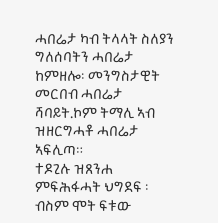ሓበሬታ ካብ ትላላት ስለያን ግለሰባትን ሓበሬታ ከምዘሎ፡ መንግስታዊት መርበብ ሓበሬታ ሻባይት.ኮም ትማሊ ኣብ ዝዘርግሓቶ ሓበሬታ ኣፍሊጣ።
ተዶጊሉ ዝጸንሐ ምፍሕፋሓት ህግደፍ ፡ ብስም ሞት ፍቱው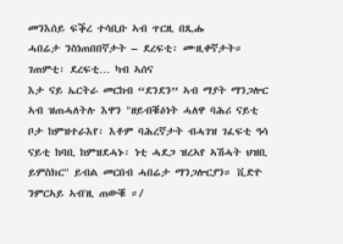መንእሰይ ፍቕረ ተሳቢቡ ኣብ ጥርዚ በጺሑ
ሓበሬታ ንስነጠበበኛታት – ደረፍቲ፡ ሙዚቀኛታት። ገጠምቲ፡ ደረፍቲ… ካብ ኣሰና
እታ ናይ ኤርትራ መርከብ “ደንደን” ኣብ ማያት ማንጋሎር ኣብ ዝጠሓለትሉ እዋን "ዘይብቑዕነት ሓለዋ ባሕሪ ናይቲ ቦታ ከምዝተራእየ፡ እቶም ባሕረኛታት ብሓገዝ ገፈፍቲ ዓሳ ናይቲ ከባቢ ከምዝደሓኑ፡ ነቲ ሓደጋ ዝረኣየ ኣሽሓት ህዝቢ ይምስክር" ይብል መርበብ ሓበሬታ ማንጋሎርያን። ቪድዮ ንምርኣይ ኣብ'ዚ ጠውቑ ።/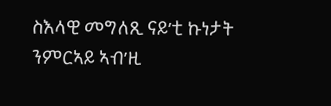ስእላዊ መግለጺ ናይ’ቲ ኩነታት ንምርኣይ ኣብ’ዚ